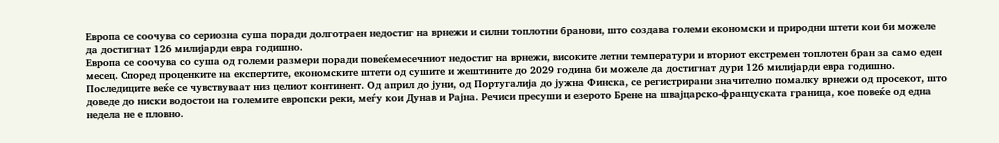Европа се соочува со сериозна суша поради долготраен недостиг на врнежи и силни топлотни бранови, што создава големи економски и природни штети кои би можеле да достигнат 126 милијарди евра годишно.
Европа се соочува со суша од големи размери поради повеќемесечниот недостиг на врнежи, високите летни температури и вториот екстремен топлотен бран за само еден месец. Според проценките на експертите, економските штети од сушите и жештините до 2029 година би можеле да достигнат дури 126 милијарди евра годишно.
Последиците веќе се чувствуваат низ целиот континент. Од април до јуни, од Португалија до јужна Финска, се регистрирани значително помалку врнежи од просекот, што доведе до ниски водостои на големите европски реки, меѓу кои Дунав и Рајна. Речиси пресуши и езерото Брене на швајцарско-француската граница, кое повеќе од една недела не е пловно.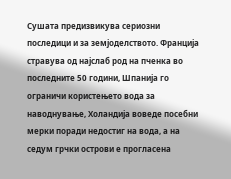Сушата предизвикува сериозни последици и за земјоделството. Франција стравува од најслаб род на пченка во последните 50 години, Шпанија го ограничи користењето вода за наводнување, Холандија воведе посебни мерки поради недостиг на вода, а на седум грчки острови е прогласена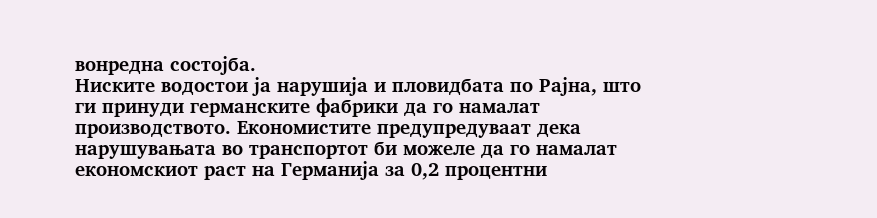вонредна состојба.
Ниските водостои ја нарушија и пловидбата по Рајна, што ги принуди германските фабрики да го намалат производството. Економистите предупредуваат дека нарушувањата во транспортот би можеле да го намалат економскиот раст на Германија за 0,2 процентни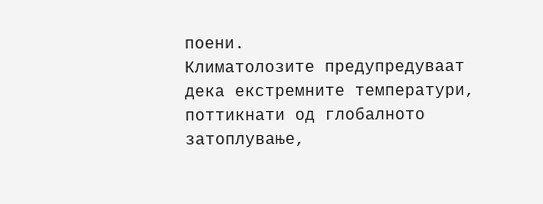поени.
Климатолозите предупредуваат дека екстремните температури, поттикнати од глобалното затоплување,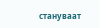стануваат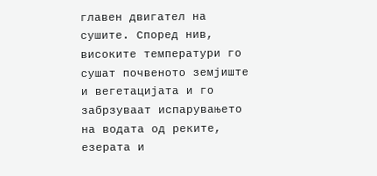главен двигател на сушите. Според нив, високите температури го сушат почвеното земјиште и вегетацијата и го забрзуваат испарувањето на водата од реките, езерата и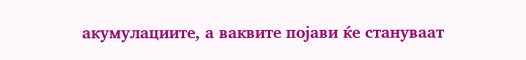акумулациите, а ваквите појави ќе стануваат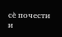сè почести и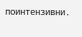поинтензивни.